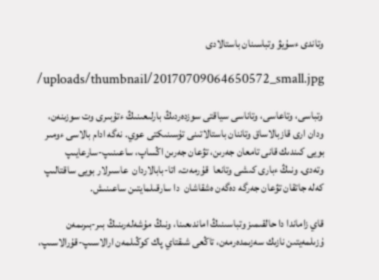وتاندى ءسۇيۋ وتباسىنان باستالادى

/uploads/thumbnail/20170709064650572_small.jpg

وتباسى، وتاعاسى، وتاناسى سياقتى سوزدەردىڭ بارلىعىنىڭ ءتۇبىرى وت سوزىنەن، ودان ارى قازبالاساق وتاننان باستالاتىنى تۇسىنىكتى عوي. نەگە ادام بالاسى ءومىر بويى كىندىك قانى تامعان جەرىن، تۋعان جەرىن اڭساپ، ساعىنىپ-سارعايىپ  وتەدى. ونىڭ ءبارى كىشى وتانعا  قۇرمەت، اتا-بابالاردان  عاسىرلار بويى ساقتالىپ كەلە جاتقان تۋعان جەرگە دەگەن ەشقاشان  دا سارقىلمايتىن ساعىنىش.

قاي زاماندا دا حالقىمىز وتباسىنىڭ اماندىعىنا، ونىڭ مۇشەلەرىنىڭ بىر-بىرىمەن ۇزىلمەيتىن نازىك سەزىمدەرمەن، تاڭعى شىقتاي پاك كوڭىلمەن ارالاسىپ-قۇرالاسىپ،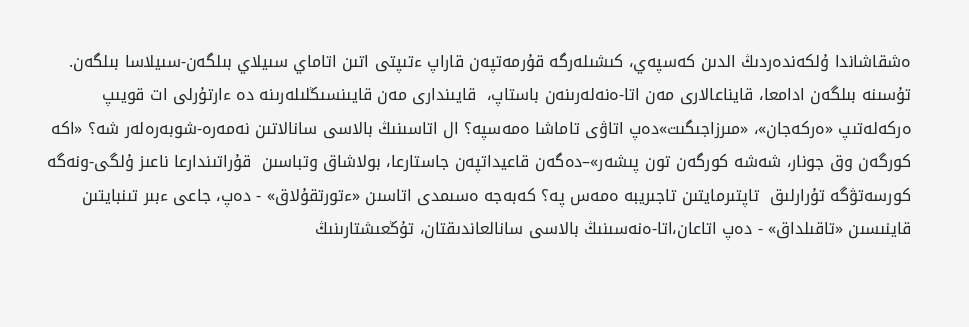ەشقاشاندا ۇلكەندەردىڭ الدىن كەسپەي، كىشىلەرگە قۇرمەتپەن قاراپ ءتىپتى اتىن اتاماي سىيلاي بىلگەن-سىيلاسا بىلگەن. تۇسىنە بىلگەن ادامعا، قايناعالارى مەن اتا-ەنەلەرىنەن باستاپ،  قايىندارى مەن قايىنسىڭلىلەرىنە دە ءارتۇرلى ات قويىپ ەركەلەتىپ «ەركەجان»، «مىرزاجىگىت»دەپ اتاۋى تاماشا ەمەسپە؟ ال اتاسىنىڭ بالاسى سانالاتىن نەمەرە-شوبەرەلەر شە؟ «اكە كورگەن وق جونار، شەشە كورگەن تون پىشەر»–دەگەن قاعيداتپەن جاستارعا، بولاشاق وتباسىن  قۇراتىندارعا ناعىز ۇلگى-ونەگە كورسەتۋگە تۇرارلىق  تاپتىرمايتىن تاجىريبە ەمەس پە؟ كەبەجە ەسىمدى اتاسىن «ءتورتقۇلاق» - دەپ، جاعى ءبىر تىنبايتىن قاينىسىن «تاقىلداق» - دەپ اتاعان،اتا-ەنەسىنىڭ بالاسى سانالعاندىقتان، تۇڭعىشتارىنىڭ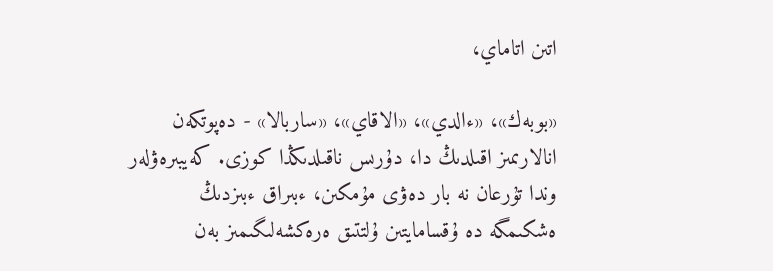اتىن اتاماي،

«بوبەك»، «ءالدي»، «الاقاي»، «ساربالا» - دەپوتكەن انالارىمىز اقىلدىڭ دا، دۇرىس ناقىلدىڭدا كوزى. كەيبىرەۋلەر وندا تۇرعان نە بار دەۋى مۇمكىن، ءبىراق ءبىزدىڭ ەشكىمگە دە ۇقسامايتىن ۇلتتىق ەرەكشەلىگىمىز بەن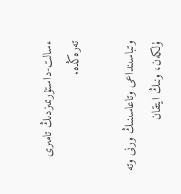ءسالت-داستۇرىمىزدىڭ تامىرى تەرەڭدە.

وتباسىنداعى وتاعاسىنىڭ ورنى وتە ۇلكەن، ونىڭ ايتقان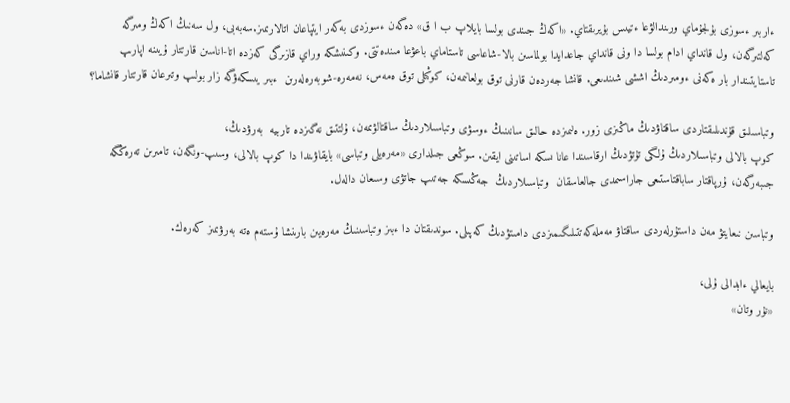ءاربىر ءسوزى بۇلجۇماي ورىندالۋعا ءتيىس بۇيرىقتاي. «اكەڭ جىندى بولسا بايلاپ ب ا ق» دەگەن ءسوزدى بەكەر ايتپاعان اتالارىمىز.سەبەبى، ول سەنىڭ اكەڭ ومىرگە كەلتىرگەن، ول قانداي ادام بولسا دا ونى قانداي جاعدايدا بولماسىن بالا-شاعاسى تاستاماي باعۋعا مىندەتتى. وكىنىشكە وراي قازىرگى كەزدە اتا-اناسىن قارتتار ۇيىنە اپارىپ تاستايتىندار بار ەكەنى ءومىردىڭ اششى شىندىعى. قانشا جەردەن قارنى توق بولعانىمەن، كوڭىلى توق ەمەس، نەمەرە-شوبەرەلەرىن  ءبىر يىسكەۋگە زار بولىپ وتىرعان قارتتار قانشاما؟

وتباسىلىق قۇندىلىقتاردى ساقتاۋدىڭ ماڭىزى زور. ەلىمىزدە حالىق سانىنىڭ ءوسۋى وتباسىلاردىڭ ساقتالۋىمەن، ۇلتتىق نەگىزدە تاربيە  بەرۋدىڭ،
كوپ بالالى وتباسىلاردىڭ ۇلگى تۇتۋدىڭ ارقاسىندا عانا ىسكە اساتىنى ايقىن. سوڭعى جىلدارى «مەرەيلى وتباسى» بايقاۋىندا دا كوپ بالالى، وسىپ-ونگەن، تامىرىن تەرەڭگە جىبەرگەن، ۇرپاقتار ساباقتاستىعى جاراسىمدى جالعاسقان  وتباسىلاردىڭ  جەڭىسكە جەتىپ جاتۋى وسىعان دالەل.

وتباسىن نىعايتۋ مەن داستۇرلەردى ساقتاۋ مەملەكەتتىلىگىمىزدى دامىتۋدىڭ كەپىلى. سوندىقتان دا ءبىز وتباسىنىڭ مەرەيىن بارىنشا ۇستەم ەتە بەرۋىمىز كەرەك.

بايعالي ءابدالى ۇلى،
«نۇر وتان»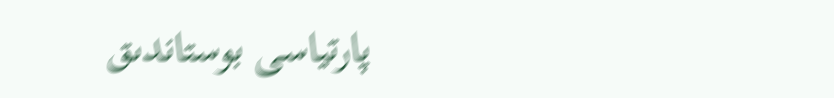پارتياسى بوستاندىق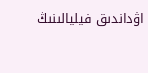اۋداندىق فيليالىنىڭ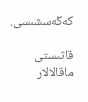كەڭەسشىسى.

قاتىستى ماقالالار